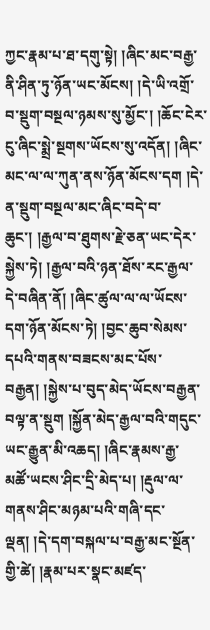ཀྱང་རྣམ་པ་ཐ་དགུ་སྟེ། །ཞིང་མང་བརྒྱ་ནི་ཤིན་ཏུ་ཉོན་ཡང་མོངས། །དེ་ཡི་འགྲོ་བ་སྡུག་བསྔལ་ཉམས་སུ་མྱོང་། །ཆོང་ངེར་ངུ་ཞིང་སྨྲེ་སྔགས་ཡོངས་སུ་འདོན། །ཞིང་མང་ལ་ལ་ཀུན་ནས་ཉོན་མོངས་དག །དེ་ན་སྡུག་བསྔལ་མང་ཞིང་བདེ་བ་ཆུང་། །རྒྱལ་བ་ཐུགས་རྗེ་ཅན་ཡང་དེར་སྐྱེས་ཏེ། །རྒྱལ་བའི་ཉན་ཐོས་རང་རྒྱལ་དེ་བཞིན་ནོ། །ཞིང་ཚུལ་ལ་ལ་ཡོངས་དག་ཉོན་མོངས་ཏེ། །བྱང་ཆུབ་སེམས་དཔའི་གནས་བཟངས་མང་པོས་བརྒྱན། །སྐྱེས་པ་བུད་མེད་ཡོངས་བརྒྱན་བལྟ་ན་སྡུག །སྐྱོན་མེད་རྒྱལ་བའི་གདུང་ཡང་རྒྱུན་མི་འཆད། །ཞིང་རྣམས་རྒྱ་མཚོ་ཡངས་ཤིང་དྲི་མེད་པ། །རྡུལ་ལ་གནས་ཤིང་མཉམ་པའི་གཞི་དང་ལྡན། །དེ་དག་བསྐལ་པ་བརྒྱ་མང་སྔོན་གྱི་ཚེ། །རྣམ་པར་སྣང་མཛད་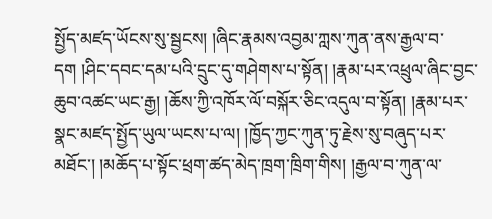སྤྱོད་མཛད་ཡོངས་སུ་སྦྱངས། །ཞིང་རྣམས་འབྱམ་ཀླས་ཀུན་ནས་རྒྱལ་བ་དག །ཤིང་དབང་དམ་པའི་དྲུང་དུ་གཤེགས་པ་སྟོན། །རྣམ་པར་འཕྲུལ་ཞིང་བྱང་ཆུབ་འཚང་ཡང་རྒྱ། །ཆོས་ཀྱི་འཁོར་ལོ་བསྐོར་ཅིང་འདུལ་བ་སྟོན། །རྣམ་པར་སྣང་མཛད་སྤྱོད་ཡུལ་ཡངས་པ་ལ། །ཁྱོད་ཀྱང་ཀུན་ཏུ་རྗེས་སུ་བཞུད་པར་མཐོང་། །མཆོད་པ་སྟོང་ཕྲག་ཚད་མེད་ཁྲག་ཁྲིག་གིས། །རྒྱལ་བ་ཀུན་ལ་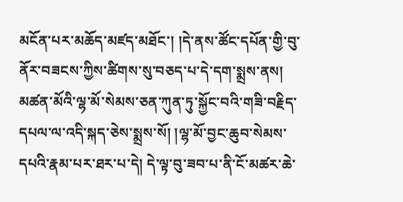མངོན་པར་མཆོད་མཛད་མཐོང་། །དེ་ནས་ཚོང་དཔོན་གྱི་བུ་ནོར་བཟངས་ཀྱིས་ཚིགས་སུ་བཅད་པ་དེ་དག་སྨྲས་ནས། མཚན་མོའི་ལྷ་མོ་སེམས་ཅན་ཀུན་ཏུ་སྐྱོང་བའི་གཟི་བརྗིད་དཔལ་ལ་འདི་སྐད་ཅེས་སྨྲས་སོ། །ལྷ་མོ་བྱང་ཆུབ་སེམས་དཔའི་རྣམ་པར་ཐར་པ་དེ། དེ་ལྟ་བུ་ཟབ་པ་ནི་ངོ་མཚར་ཆེ་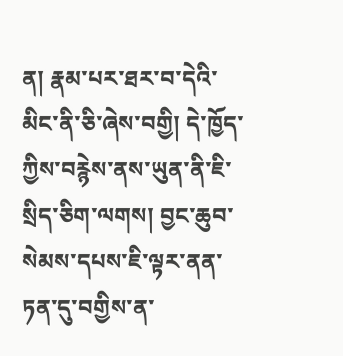ན། རྣམ་པར་ཐར་བ་དེའི་མིང་ནི་ཅི་ཞེས་བགྱི། དེ་ཁྱོད་ཀྱིས་བརྙེས་ནས་ཡུན་ནི་ཇི་སྲིད་ཅིག་ལགས། བྱང་ཆུབ་སེམས་དཔས་ཇི་ལྟར་ནན་ཏན་དུ་བགྱིས་ན་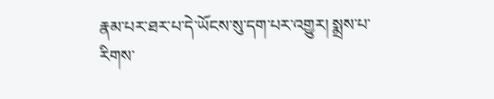རྣམ་པར་ཐར་པ་དེ་ཡོངས་སུ་དག་པར་འགྱུར། སྨྲས་པ་རིགས་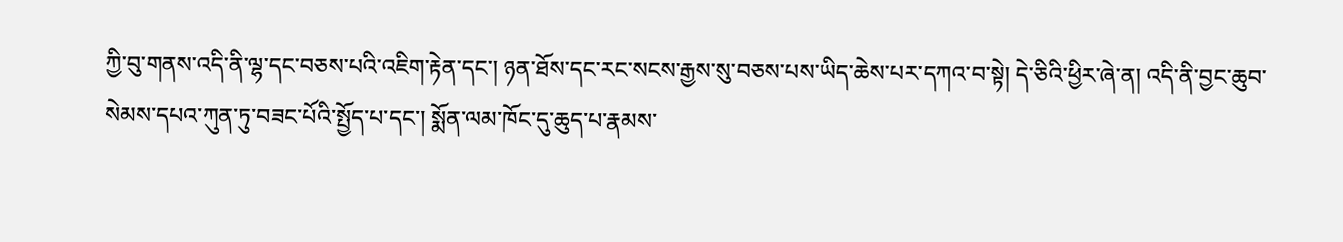ཀྱི་བུ་གནས་འདི་ནི་ལྷ་དང་བཅས་པའི་འཇིག་རྟེན་དང་། ཉན་ཐོས་དང་རང་སངས་རྒྱས་སུ་བཅས་པས་ཡིད་ཆེས་པར་དཀའ་བ་སྟེ། དེ་ཅིའི་ཕྱིར་ཞེ་ན། འདི་ནི་བྱང་ཆུབ་སེམས་དཔའ་ཀུན་ཏུ་བཟང་པོའི་སྤྱོད་པ་དང་། སྨོན་ལམ་ཁོང་དུ་ཆུད་པ་རྣམས་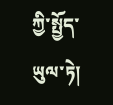ཀྱི་སྤྱོད་ཡུལ་ཏེ།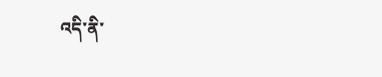འདི་ནི་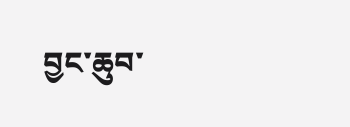བྱང་ཆུབ་